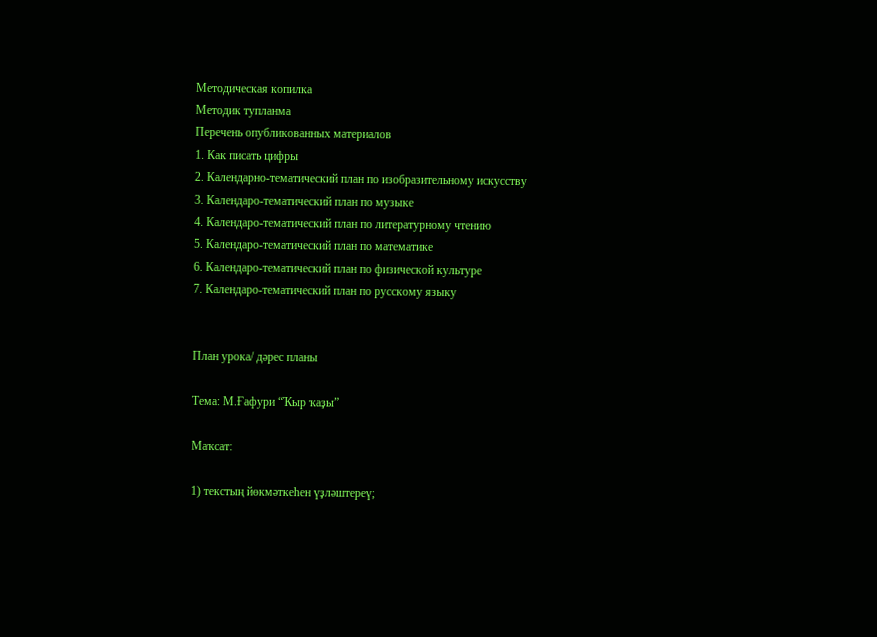Методическая копилка
Методик тупланма
Перечень опубликованных материалов
1. Как писать цифры
2. Календарно-тематический план по изобразительному искусству
3. Календаро-тематический план по музыке
4. Календаро-тематический план по литературному чтению
5. Календаро-тематический план по математике
6. Календаро-тематический план по физической культуре
7. Календаро-тематический план по русскому языку


План урока/ дәрес планы

Тема: М.Ғафури “Ҡыр ҡаҙы”

Маҡсат:

1) текстың йөкмәткеһен үҙләштереү;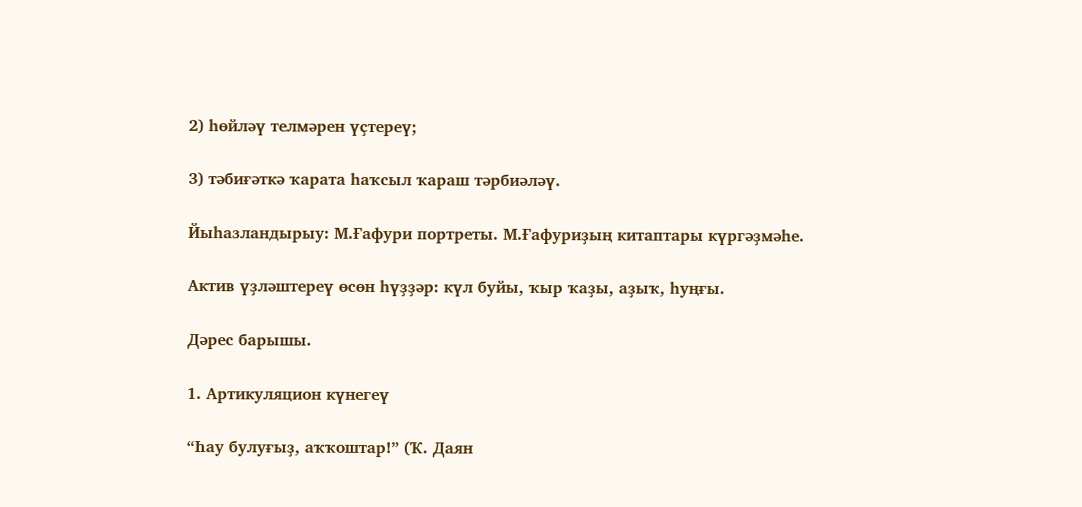2) һөйләү телмәрен үҫтереү;

3) тәбиғәткә ҡарата һаҡсыл ҡараш тәрбиәләү.

Йыһазландырыу: М.Ғафури портреты. М.Ғафуриҙың китаптары күргәҙмәһе.

Актив үҙләштереү өсөн һүҙҙәр: күл буйы, ҡыр ҡаҙы, аҙыҡ, һуңғы.

Дәрес барышы.

1. Артикуляцион күнегеү

“Һау булуғыҙ, аҡҡоштар!” (Ҡ. Даян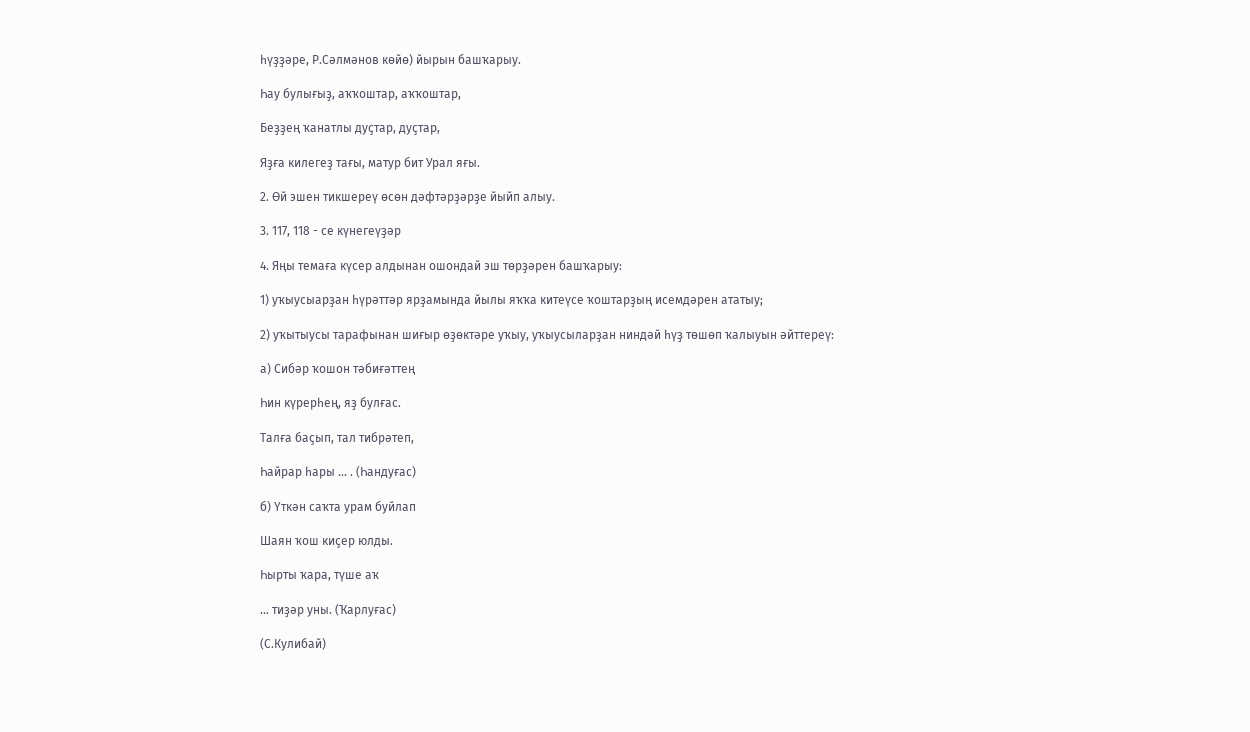һүҙҙәре, Р.Сәлмәнов көйө) йырын башҡарыу.

Һау булығыҙ, аҡҡоштар, аҡҡоштар,

Беҙҙең ҡанатлы дуҫтар, дуҫтар,

Яҙға килегеҙ тағы, матур бит Урал яғы.

2. Өй эшен тикшереү өсөн дәфтәрҙәрҙе йыйп алыу.

3. 117, 118 - се күнегеүҙәр

4. Яңы темаға күсер алдынан ошондай эш төрҙәрен башҡарыу:

1) уҡыусыарҙан һүрәттәр ярҙамында йылы яҡҡа китеүсе ҡоштарҙың исемдәрен ататыу;

2) уҡытыусы тарафынан шиғыр өҙөктәре уҡыу, уҡыусыларҙан ниндәй һүҙ төшөп ҡалыуын әйттереү:

а) Сибәр ҡошон тәбиғәттең

Һин күрерһең, яҙ булғас.

Талға баҫып, тал тибрәтеп,

Һайрар һары … . (Һандуғас)

б) Үткән саҡта урам буйлап

Шаян ҡош киҫер юлды.

Һырты ҡара, түше аҡ

… тиҙәр уны. (Ҡарлуғас)

(С.Кулибай)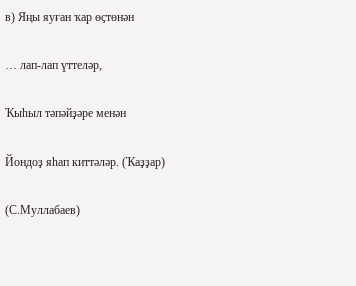в) Яңы яуған ҡар өҫтөнән

… лап-лап үттеләр,

Ҡыһыл тәпәйҙәре менән

Йондоҙ яһап киттәләр. (Ҡаҙҙар)

(С.Муллабаев)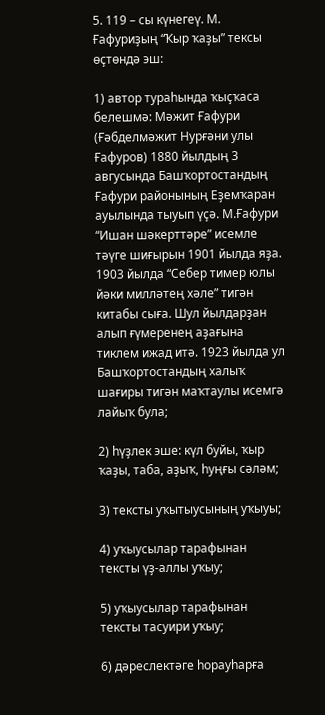5. 119 – сы күнегеү. М. Ғафуриҙың “Ҡыр ҡаҙы” тексы өҫтөндә эш:

1) автор тураһында ҡыҫҡаса белешмә: Мәжит Ғафури (Ғәбделмәжит Нурғәни улы Ғафуров) 1880 йылдың 3 авгусында Башҡортостандың Ғафури районының Еҙемҡаран ауылында тыуып үҫә. М.Ғафури “Ишан шәкерттәре” исемле тәүге шиғырын 1901 йылда яҙа. 1903 йылда “Себер тимер юлы йәки милләтең хәле” тигән китабы сыға. Шул йылдарҙан алып ғүмеренең аҙағына тиклем ижад итә. 1923 йылда ул Башҡортостандың халыҡ шағиры тигән маҡтаулы исемгә лайыҡ була;

2) һүҙлек эше: күл буйы, ҡыр ҡаҙы, таба, аҙыҡ, һуңғы сәләм;

3) тексты уҡытыусының уҡыуы;

4) уҡыусылар тарафынан тексты үҙ-аллы уҡыу;

5) уҡыусылар тарафынан тексты тасуири уҡыу;

6) дәреслектәге һорауһарға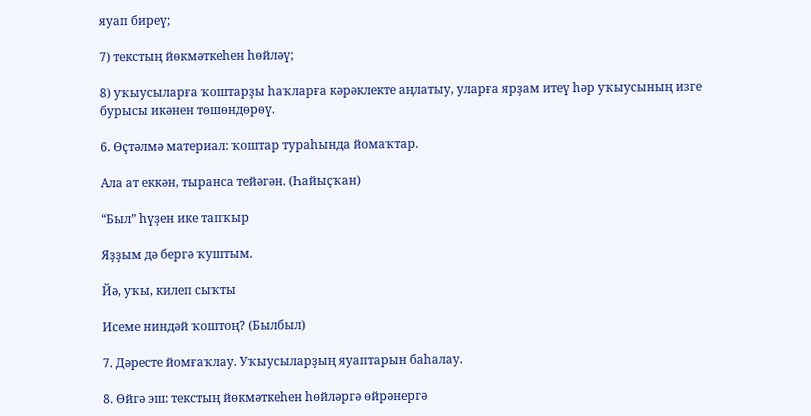яуап биреү;

7) текстың йөкмәткеһен һөйләү;

8) уҡыусыларға ҡоштарҙы һаҡларға кәрәклекте аңлатыу, уларға ярҙам итеү һәр уҡыусының изге бурысы икәнен төшөндөрөү.

6. Өҫтәлмә материал: ҡоштар тураһында йомаҡтар.

Ала ат еккән, тыранса тейәгән. (Һайыҫҡан)

“Был” һүҙен ике тапҡыр

Яҙҙым дә бергә ҡуштым.

Йә, уҡы, килеп сыҡты

Исеме ниндәй ҡоштоң? (Былбыл)

7. Дәресте йомғаҡлау. Уҡыусыларҙың яуаптарын баһалау.

8. Өйгә эш: текстың йөкмәткеһен һөйләргә өйрәнергә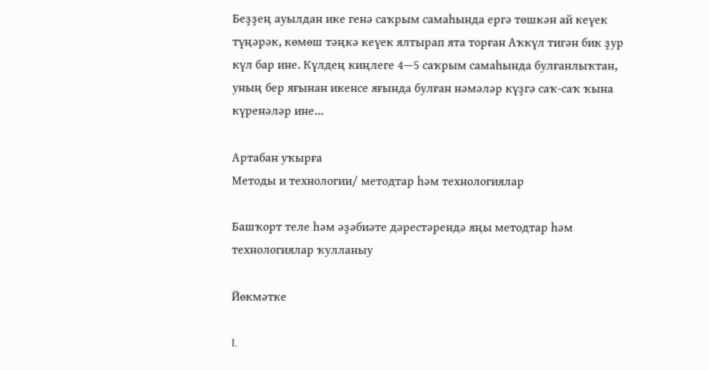Беҙҙең ауылдан ике генә саҡрым самаһында ергә төшкән ай кеүек түңәрәк, көмөш тәңкә кеүек ялтырап ята торған Аҡкүл тигән бик ҙур күл бар ине. Күлдең киңлеге 4—5 саҡрым самаһында булғанлыҡтан, уның бер яғынан икенсе яғында булған нәмәләр күҙгә саҡ-саҡ ҡына күренәләр ине...

Артабан уҡырға
Методы и технологии/ методтар һәм технологиялар

Башҡорт теле һәм әҙәбиәте дәрестәрендә яңы методтар һәм технологиялар ҡулланыу

Йөкмәтке

I.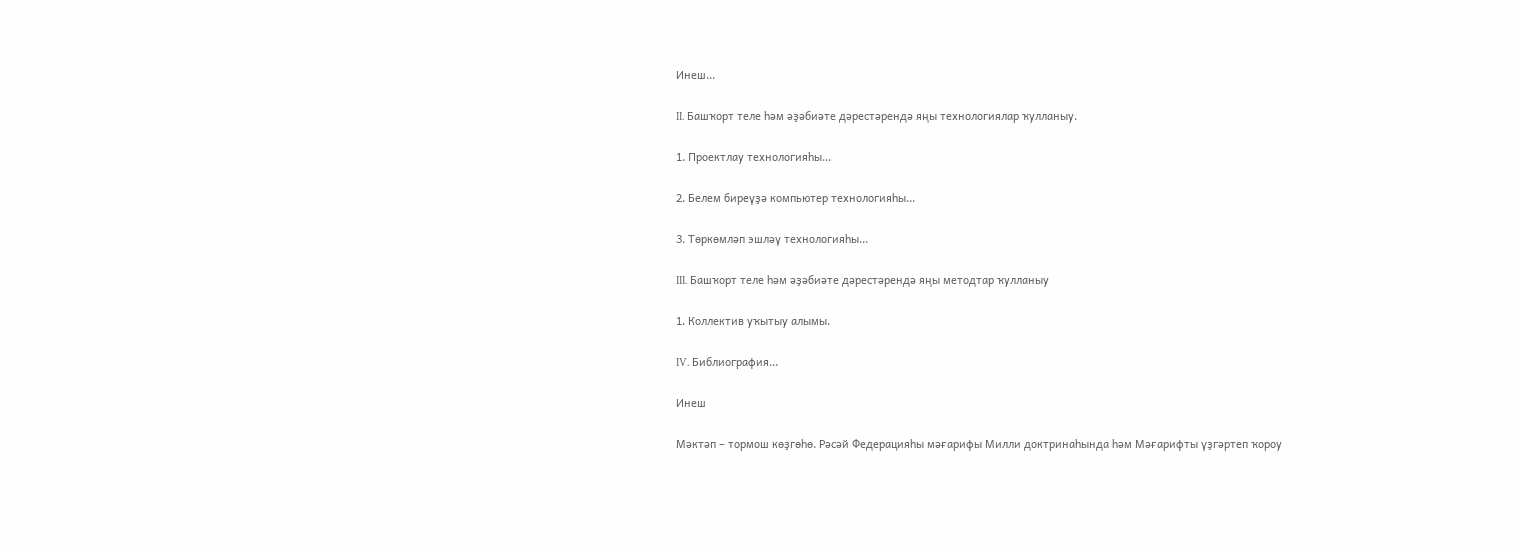Инеш...

II. Башҡорт теле һәм әҙәбиәте дәрестәрендә яңы технологиялар ҡулланыу.

1. Проектлау технологияһы...

2. Белем биреүҙә компьютер технологияһы...

3. Төркөмләп эшләү технологияһы...

III. Башҡорт теле һәм әҙәбиәте дәрестәрендә яңы методтар ҡулланыу

1. Коллектив уҡытыу алымы.

IV. Библиография...

Инеш

Мәктәп – тормош көҙгөһө. Рәсәй Федерацияһы мәғарифы Милли доктринаһында һәм Мәғарифты үҙгәртеп ҡороу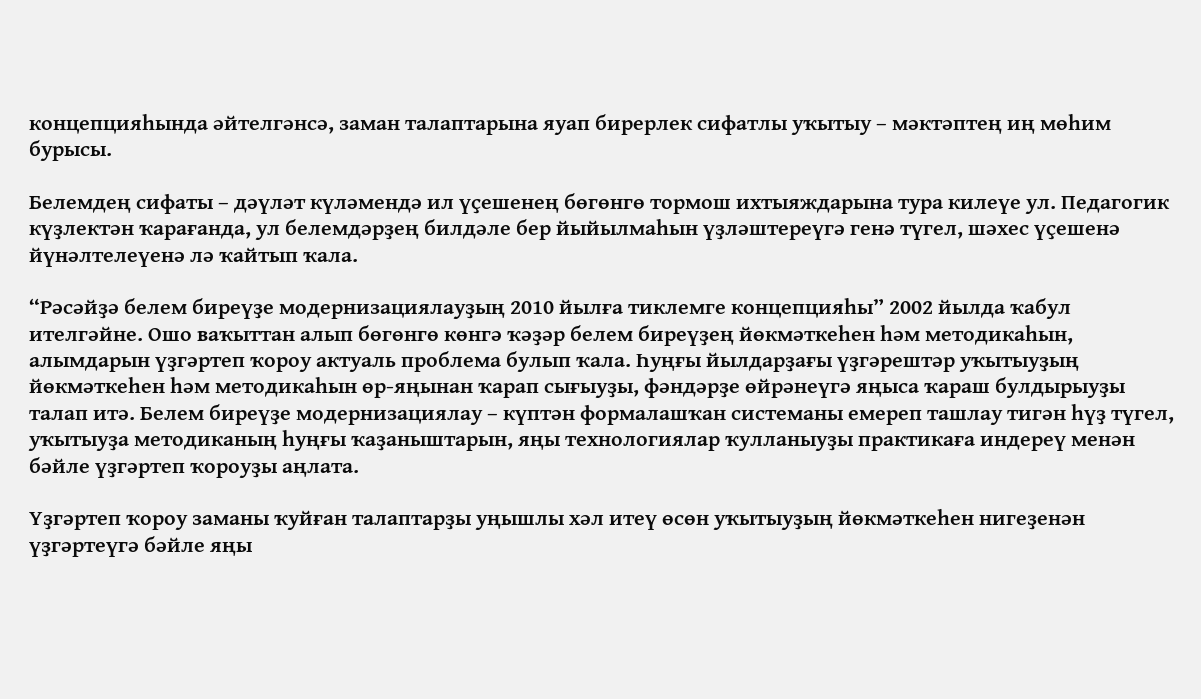концепцияһында әйтелгәнсә, заман талаптарына яуап бирерлек сифатлы уҡытыу – мәктәптең иң мөһим бурысы.

Белемдең сифаты – дәүләт күләмендә ил үҫешенең бөгөнгө тормош ихтыяждарына тура килеүе ул. Педагогик күҙлектән ҡарағанда, ул белемдәрҙең билдәле бер йыйылмаһын үҙләштереүгә генә түгел, шәхес үҫешенә йүнәлтелеүенә лә ҡайтып ҡала.

“Рәсәйҙә белем биреүҙе модернизациялауҙың 2010 йылға тиклемге концепцияһы” 2002 йылда ҡабул ителгәйне. Ошо ваҡыттан алып бөгөнгө көнгә ҡәҙәр белем биреүҙең йөкмәткеһен һәм методикаһын, алымдарын үҙгәртеп ҡороу актуаль проблема булып ҡала. Һуңғы йылдарҙағы үҙгәрештәр уҡытыуҙың йөкмәткеһен һәм методикаһын өр-яңынан ҡарап сығыуҙы, фәндәрҙе өйрәнеүгә яңыса ҡараш булдырыуҙы талап итә. Белем биреүҙе модернизациялау – күптән формалашҡан системаны емереп ташлау тигән һүҙ түгел, уҡытыуҙа методиканың һуңғы ҡаҙаныштарын, яңы технологиялар ҡулланыуҙы практикаға индереү менән бәйле үҙгәртеп ҡороуҙы аңлата.

Үҙгәртеп ҡороу заманы ҡуйған талаптарҙы уңышлы хәл итеү өсөн уҡытыуҙың йөкмәткеһен нигеҙенән үҙгәртеүгә бәйле яңы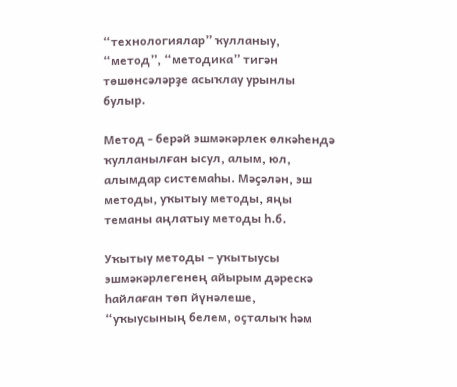“технологиялар” ҡулланыу, “метод”, “методика” тигән төшөнсәләрҙе асыҡлау урынлы булыр.

Метод - берәй эшмәкәрлек өлкәһендә ҡулланылған ысул, алым, юл, алымдар системаһы. Мәҫәлән, эш методы, уҡытыу методы, яңы теманы аңлатыу методы һ.б.

Уҡытыу методы – уҡытыусы эшмәкәрлегенең айырым дәрескә һайлаған төп йүнәлеше, “уҡыусының белем, оҫталыҡ һәм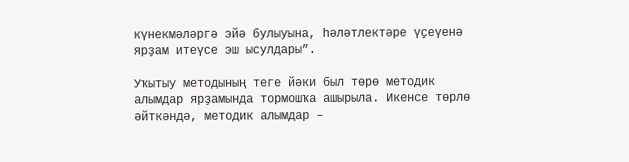күнекмәләргә эйә булыуына, һәләтлектәре үҫеүенә ярҙам итеүсе эш ысулдары”.

Уҡытыу методының теге йәки был төрө методик алымдар ярҙамында тормошҡа ашырыла. Икенсе төрлө әйткәндә, методик алымдар –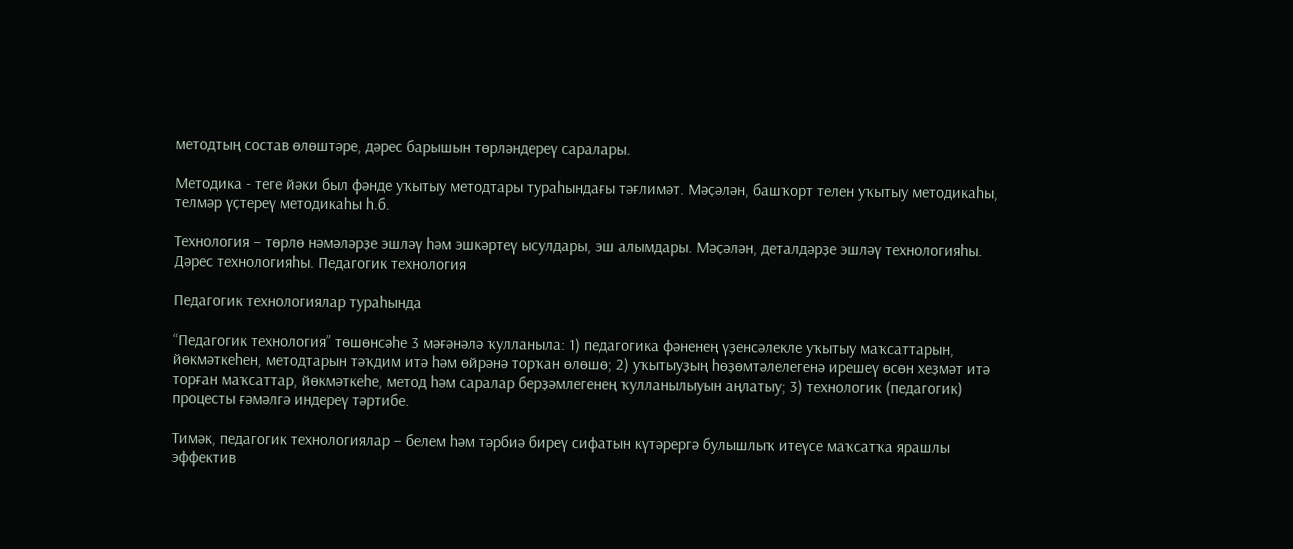методтың состав өлөштәре, дәрес барышын төрләндереү саралары.

Методика - теге йәки был фәнде уҡытыу методтары тураһындағы тәғлимәт. Мәҫәлән, башҡорт телен уҡытыу методикаһы, телмәр үҫтереү методикаһы һ.б.

Технология – төрлө нәмәләрҙе эшләү һәм эшкәртеү ысулдары, эш алымдары. Мәҫәлән, деталдәрҙе эшләү технологияһы. Дәрес технологияһы. Педагогик технология

Педагогик технологиялар тураһында

“Педагогик технология” төшөнсәһе 3 мәғәнәлә ҡулланыла: 1) педагогика фәненең үҙенсәлекле уҡытыу маҡсаттарын, йөкмәткеһен, методтарын тәҡдим итә һәм өйрәнә торҡан өлөшө; 2) уҡытыуҙың һөҙөмтәлелегенә ирешеү өсөн хеҙмәт итә торған маҡсаттар, йөкмәткеһе, метод һәм саралар берҙәмлегенең ҡулланылыуын аңлатыу; 3) технологик (педагогик) процесты ғәмәлгә индереү тәртибе.

Тимәк, педагогик технологиялар – белем һәм тәрбиә биреү сифатын күтәрергә булышлыҡ итеүсе маҡсатҡа ярашлы эффектив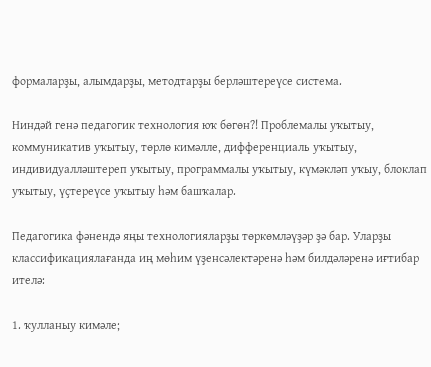формаларҙы, алымдарҙы, методтарҙы берләштереүсе система.

Ниндәй генә педагогик технология юҡ бөгөн?! Проблемалы уҡытыу, коммуникатив уҡытыу, төрлө кимәлле, дифференциаль уҡытыу, индивидуалләштереп уҡытыу, программалы уҡытыу, күмәкләп уҡыу, блоклап уҡытыу, үҫтереүсе уҡытыу һәм башҡалар.

Педагогика фәнендә яңы технологияларҙы төркөмләүҙәр ҙә бар. Уларҙы классификациялағанда иң мөһим үҙенсәлектәренә һәм билдәләренә иғтибар ителә:

1. ҡулланыу кимәле;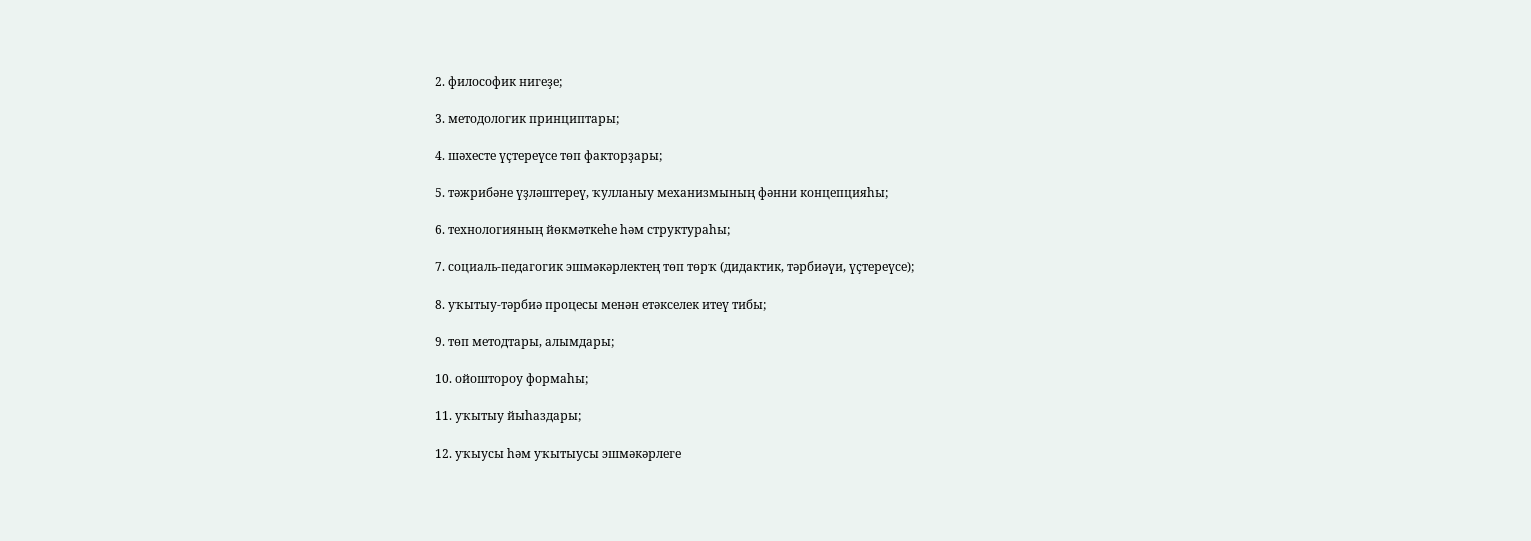2. философик нигеҙе;

3. методологик принциптары;

4. шәхесте үҫтереүсе төп факторҙары;

5. тәжрибәне үҙләштереү, ҡулланыу механизмының фәнни концепцияһы;

6. технологияның йөкмәткеһе һәм структураһы;

7. социаль-педагогик эшмәкәрлектең төп төрҡ (дидактик, тәрбиәүи, үҫтереүсе);

8. уҡытыу-тәрбиә процесы менән етәкселек итеү тибы;

9. төп методтары, алымдары;

10. ойоштороу формаһы;

11. уҡытыу йыһаздары;

12. уҡыусы һәм уҡытыусы эшмәкәрлеге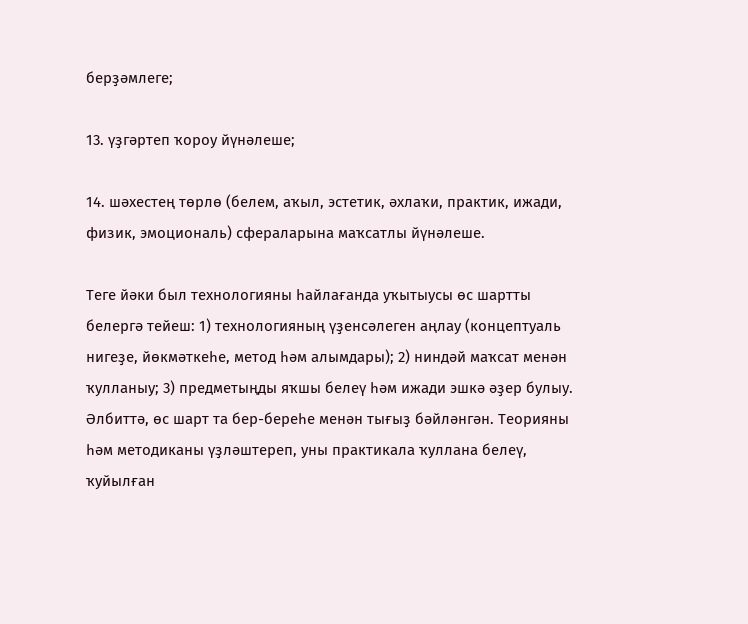берҙәмлеге;

13. үҙгәртеп ҡороу йүнәлеше;

14. шәхестең төрлө (белем, аҡыл, эстетик, әхлаҡи, практик, ижади, физик, эмоциональ) сфераларына маҡсатлы йүнәлеше.

Теге йәки был технологияны һайлағанда уҡытыусы өс шартты белергә тейеш: 1) технологияның үҙенсәлеген аңлау (концептуаль нигеҙе, йөкмәткеһе, метод һәм алымдары); 2) ниндәй маҡсат менән ҡулланыу; 3) предметыңды яҡшы белеү һәм ижади эшкә әҙер булыу. Әлбиттә, өс шарт та бер-береһе менән тығыҙ бәйләнгән. Теорияны һәм методиканы үҙләштереп, уны практикала ҡуллана белеү, ҡуйылған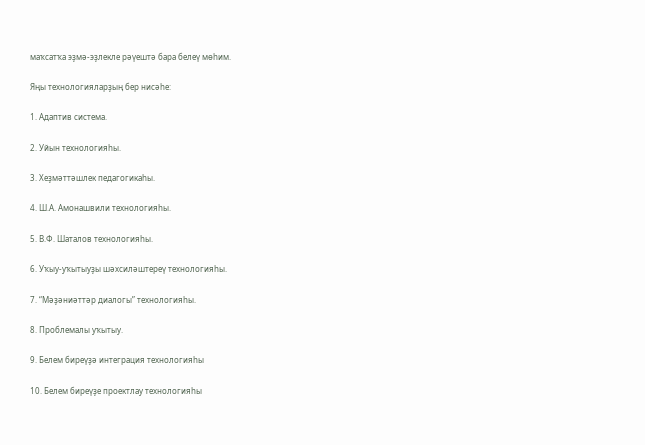маҡсатҡа эҙмә-эҙлекле рәүештә бара белеү мөһим.

Яңы технологияларҙың бер нисәһе:

1. Адаптив система.

2. Уйын технологияһы.

3. Хеҙмәттәшлек педагогикаһы.

4. Ш.А. Амонашвили технологияһы.

5. В.Ф. Шаталов технологияһы.

6. Уҡыу-уҡытыуҙы шәхсиләштереү технологияһы.

7. “Мәҙәниәттәр диалогы” технологияһы.

8. Проблемалы уҡытыу.

9. Белем биреүҙә интеграция технологияһы

10. Белем биреүҙе проектлау технологияһы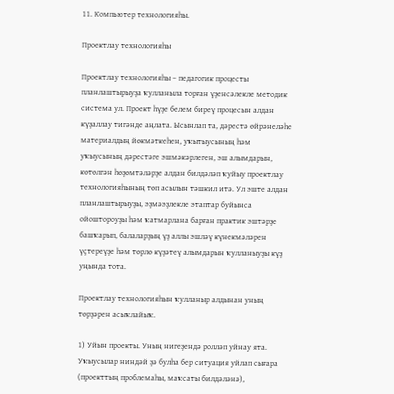11. Компьютер технологияһы.

Проектлау технологияһы

Проектлау технологияһы – педагогик процесты планлаштырыуҙа ҡулланыла торған үҙенсәлекле методик система ул. Проект һүҙе белем биреү процесын алдан күҙаллау тигәнде аңлата. Ысынлап та, дәрестә өйрәнеләһе материалдың йөкмәткеһен, уҡытыусының һәм уҡыусының дәрестәге эшмәкәрлеген, эш алымдарын, көтөлгән һөҙөмтәләрҙе алдан билдәләп ҡуйыу проектлау технологияһының төп асылын тәшкил итә. Ул эште алдан планлаштырыуҙы, эҙмәэҙлекле этаптар буйынса ойоштороуҙы һәм ҡатмарлана барған практик эштәрҙе башҡарып, балаларҙың үҙ аллы эшләү күнекмәләрен үҫтереүҙе һәм төрлө күҙәтеү алымдарын ҡулланыуҙы күҙ уңында тота.

Проектлау технологияһын ҡулланыр алдынан уның төрҙәрен асыҡлайыҡ.

1) Уйын проекты. Уның нигеҙендә ролләп уйнау ята. Уҡыусылар ниндәй ҙә булһа бер ситуация уйлап сығара (проекттың проблемаһы, маҡсаты билдәләнә),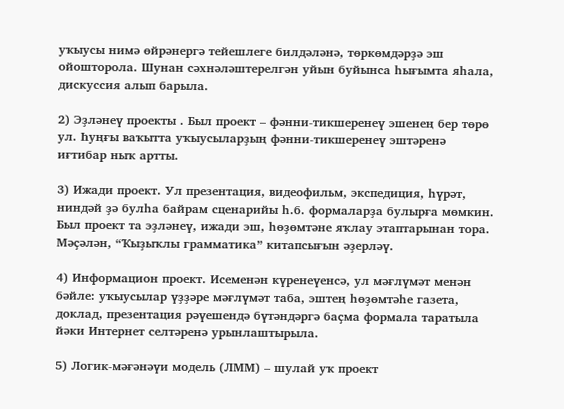уҡыусы нимә өйрәнергә тейешлеге билдәләнә, төркөмдәрҙә эш ойошторола. Шунан сәхнәләштерелгән уйын буйынса һығымта яһала, дискуссия алып барыла.

2) Эҙләнеү проекты . Был проект – фәнни-тикшеренеү эшенең бер төрө ул. Һуңғы ваҡытта уҡыусыларҙың фәнни-тикшеренеү эштәренә иғтибар ныҡ артты.

3) Ижади проект. Ул презентация, видеофильм, экспедиция, һүрәт, ниндәй ҙә булһа байрам сценарийы һ.б. формаларҙа булырға мөмкин. Был проект та эҙләнеү, ижади эш, һөҙөмтәне яҡлау этаптарынан тора. Мәҫәлән, “Ҡыҙыҡлы грамматика” китапсығын әҙерләү.

4) Информацион проект. Исеменән күренеүенсә, ул мәғлүмәт менән бәйле: уҡыусылар үҙҙәре мәғлүмәт таба, эштең һөҙөмтәһе газета, доклад, презентация рәүешендә бүтәндәргә баҫма формала таратыла йәки Интернет селтәренә урынлаштырыла.

5) Логик-мәғәнәүи модель (ЛММ) – шулай уҡ проект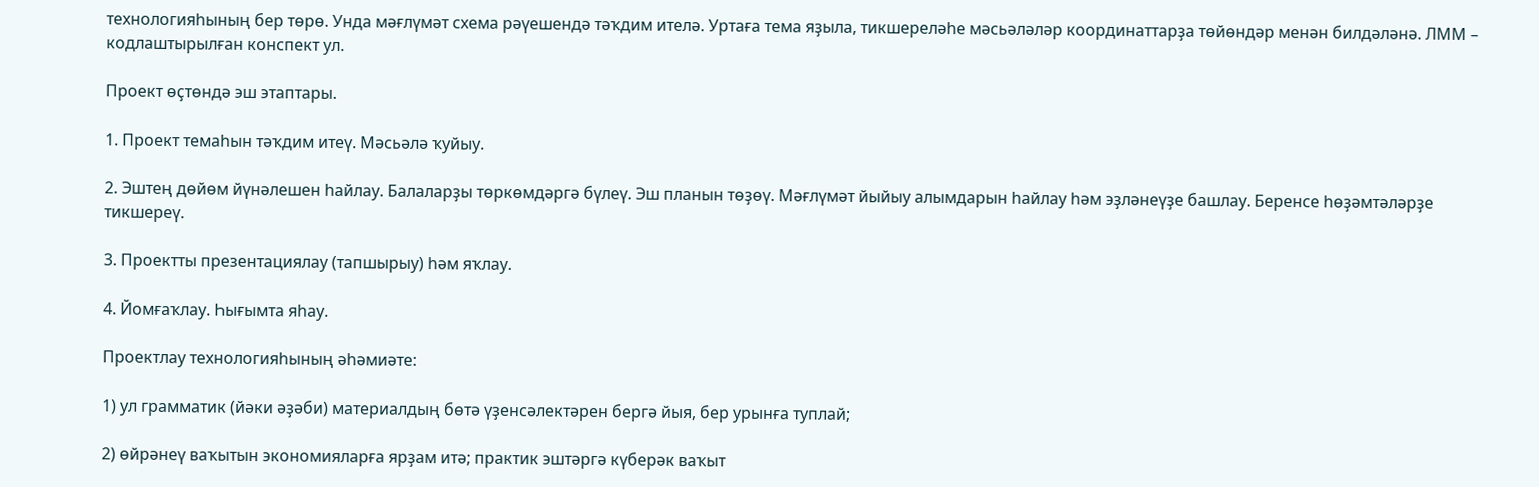технологияһының бер төрө. Унда мәғлүмәт схема рәүешендә тәҡдим ителә. Уртаға тема яҙыла, тикшереләһе мәсьәләләр координаттарҙа төйөндәр менән билдәләнә. ЛММ – кодлаштырылған конспект ул.

Проект өҫтөндә эш этаптары.

1. Проект темаһын тәҡдим итеү. Мәсьәлә ҡуйыу.

2. Эштең дөйөм йүнәлешен һайлау. Балаларҙы төркөмдәргә бүлеү. Эш планын төҙөү. Мәғлүмәт йыйыу алымдарын һайлау һәм эҙләнеүҙе башлау. Беренсе һөҙәмтәләрҙе тикшереү.

3. Проектты презентациялау (тапшырыу) һәм яҡлау.

4. Йомғаҡлау. Һығымта яһау.

Проектлау технологияһының әһәмиәте:

1) ул грамматик (йәки әҙәби) материалдың бөтә үҙенсәлектәрен бергә йыя, бер урынға туплай;

2) өйрәнеү ваҡытын экономияларға ярҙам итә; практик эштәргә күберәк ваҡыт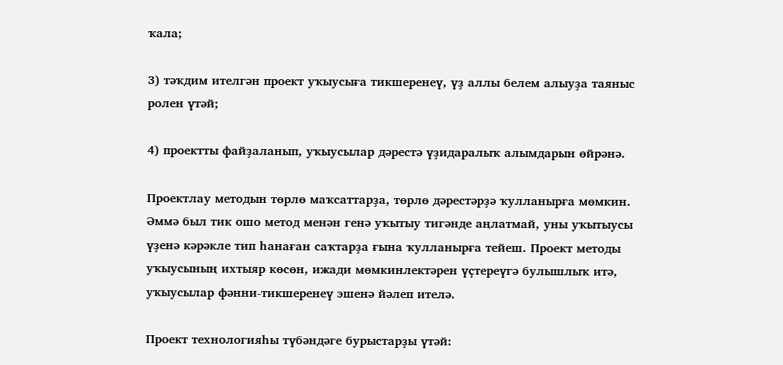ҡала;

3) тәҡдим ителгән проект уҡыусыға тикшеренеү, үҙ аллы белем алыуҙа таяныс ролен үтәй;

4) проектты файҙаланып, уҡыусылар дәрестә үҙидаралыҡ алымдарын өйрәнә.

Проектлау методын төрлө маҡсаттарҙа, төрлө дәрестәрҙә ҡулланырға мөмкин. Әммә был тик ошо метод менән генә уҡытыу тигәнде аңлатмай, уны уҡытыусы үҙенә кәрәкле тип һанаған саҡтарҙа ғына ҡулланырға тейеш. Проект методы уҡыусының ихтыяр көсөн, ижади мөмкинлектәрен үҫтереүгә булышлыҡ итә, уҡыусылар фәнни-тикшеренеү эшенә йәлеп ителә.

Проект технологияһы түбәндәге бурыстарҙы үтәй: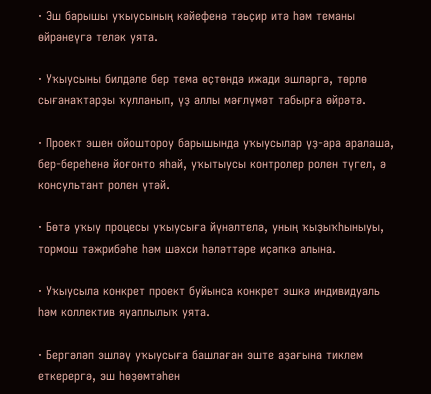· Эш барышы уҡыусының кәйефенә тәьҫир итә һәм теманы өйрәнеүгә теләк уята.

· Уҡыусыны билдәле бер тема өҫтөндә ижади эшләргә, төрлө сығанаҡтарҙы ҡулланып, үҙ аллы мәғлүмәт табырға өйрәтә.

· Проект эшен ойоштороу барышында уҡыусылар үҙ-ара аралаша, бер-береһенә йоғонто яһай, уҡытыусы контролер ролен түгел, ә консультант ролен үтәй.

· Бөтә уҡыу процесы уҡыусыға йүнәлтелә, уның ҡыҙыҡһыныуы, тормош тәжрибәһе һәм шәхси һәләттәре иҫәпкә алына.

· Уҡыусыла конкрет проект буйынса конкрет эшкә индивидуаль һәм коллектив яуаплылыҡ уята.

· Бергәләп эшләү уҡыусыға башлаған эште аҙағына тиклем еткерергә, эш һөҙөмтәһен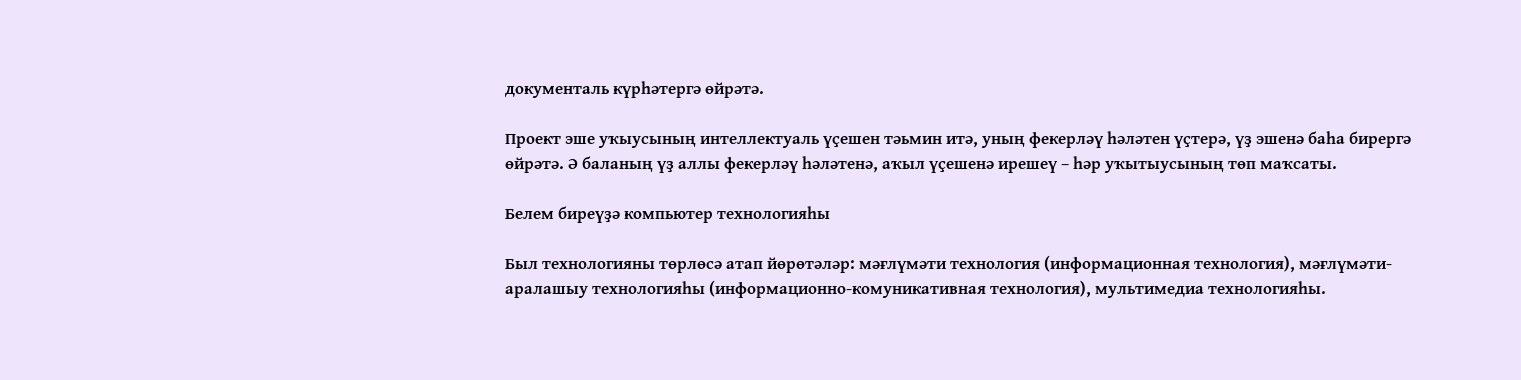документаль күрһәтергә өйрәтә.

Проект эше уҡыусының интеллектуаль үҫешен тәьмин итә, уның фекерләү һәләтен үҫтерә, үҙ эшенә баһа бирергә өйрәтә. Ә баланың үҙ аллы фекерләү һәләтенә, аҡыл үҫешенә ирешеү – һәр уҡытыусының төп маҡсаты.

Белем биреүҙә компьютер технологияһы

Был технологияны төрлөсә атап йөрөтәләр: мәғлүмәти технология (информационная технология), мәғлүмәти-аралашыу технологияһы (информационно-комуникативная технология), мультимедиа технологияһы.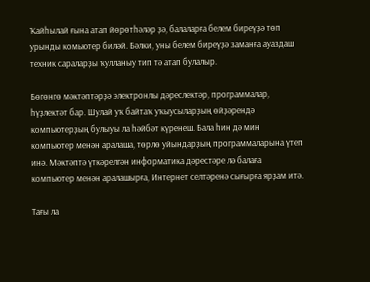Ҡайһылай ғына атап йөрөтһәләр ҙә, балаларға белем биреүҙә төп урынды комьютер биләй. Бәлки, уны белем биреүҙә заманға ауаздаш техник сараларҙы ҡулланыу тип тә атап булалыр.

Бөгөнгө мәктәптәрҙә электронлы дәреслектәр, программалар, һүҙлектәт бар. Шулай уҡ байтаҡ уҡыусыларҙың өйҙәрендә компьютерҙың булыуы ла һәйбәт күренеш. Бала һин дә мин компьютер менән аралаша, төрлө уйындарҙың программаларына үтеп инә. Мәктәптә үткәрелгән информатика дәрестәре лә балаға компьютер менән аралашырға, Интернет селтәренә сығырға ярҙам итә.

Тағы ла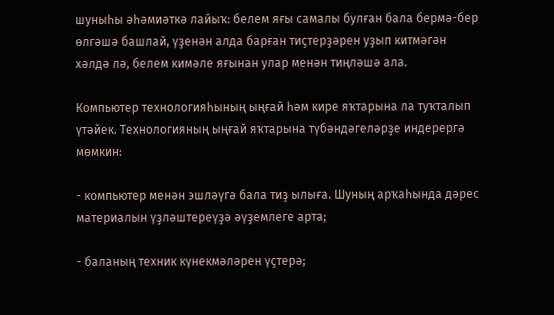шуныһы әһәмиәткә лайыҡ: белем яғы самалы булған бала бермә-бер өлгәшә башлай, үҙенән алда барған тиҫтерҙәрен уҙып китмәгән хәлдә лә, белем кимәле яғынан улар менән тиңләшә ала.

Компьютер технологияһының ыңғай һәм кире яҡтарына ла туҡталып үтәйек. Технологияның ыңғай яҡтарына түбәндәгеләрҙе индерергә мөмкин:

- компьютер менән эшләүгә бала тиҙ ылыға. Шуның арҡаһында дәрес материалын үҙләштереүҙә әүҙемлеге арта;

- баланың техник күнекмәләрен үҫтерә;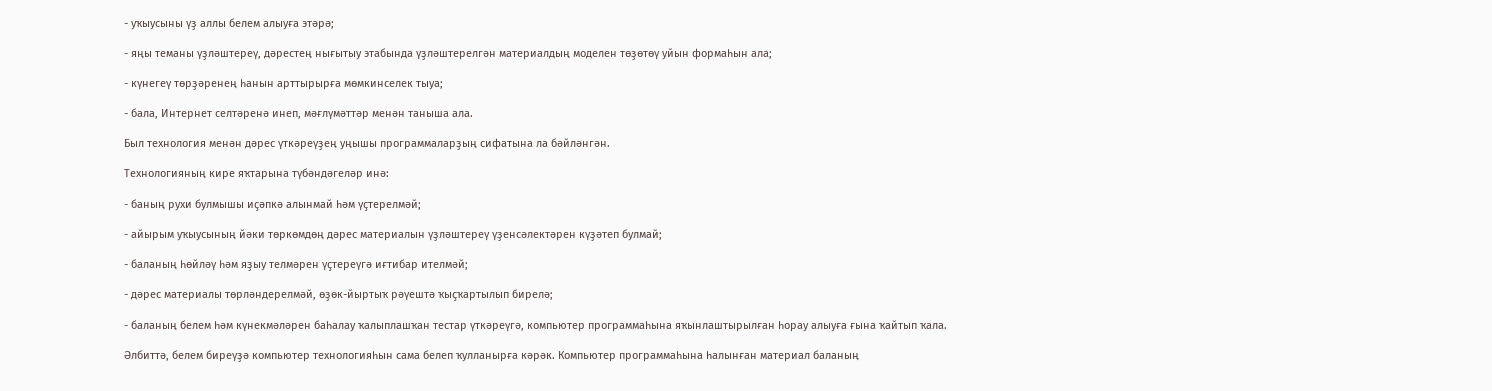- уҡыусыны үҙ аллы белем алыуға этәрә;

- яңы теманы үҙләштереү, дәрестең нығытыу этабында үҙләштерелгән материалдың моделен төҙөтөү уйын формаһын ала;

- күнегеү төрҙәренең һанын арттырырға мөмкинселек тыуа;

- бала, Интернет селтәренә инеп, мәғлүмәттәр менән таныша ала.

Был технология менән дәрес үткәреүҙең уңышы программаларҙың сифатына ла бәйләнгән.

Технологияның кире яҡтарына түбәндәгеләр инә:

- баның рухи булмышы иҫәпкә алынмай һәм үҫтерелмәй;

- айырым уҡыусының йәки төркөмдөң дәрес материалын үҙләштереү үҙенсәлектәрен күҙәтеп булмай;

- баланың һөйләү һәм яҙыу телмәрен үҫтереүгә иғтибар ителмәй;

- дәрес материалы төрләндерелмәй, өҙөк-йыртыҡ рәүештә ҡыҫҡартылып бирелә;

- баланың белем һәм күнекмәләрен баһалау ҡалыплашҡан тестар үткәреүгә, компьютер программаһына яҡынлаштырылған һорау алыуға ғына ҡайтып ҡала.

Әлбиттә, белем биреүҙә компьютер технологияһын сама белеп ҡулланырға кәрәк. Компьютер программаһына һалынған материал баланың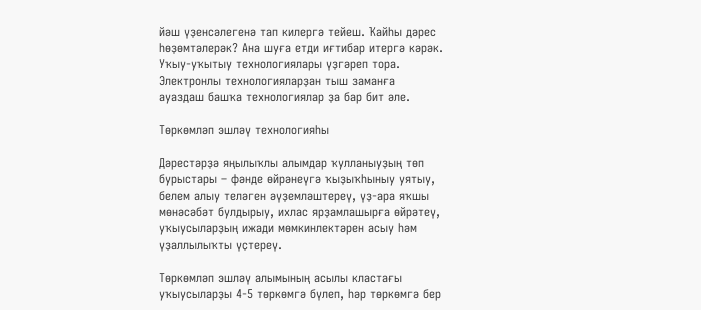йәш үҙенсәлегенә тап килергә тейеш. Ҡайһы дәрес һөҙөмтәлерәк? Ана шуға етди иғтибар итергә кәрәк. Уҡыу-уҡытыу технологиялары үҙгәреп тора. Электронлы технологияларҙан тыш заманға ауаздаш башҡа технологиялар ҙа бар бит әле.

Төркөмләп эшләү технологияһы

Дәрестәрҙә яңылыҡлы алымдар ҡулланыуҙың төп бурыстары – фәнде өйрәнеүгә ҡыҙыҡһыныу уятыу, белем алыу теләген әүҙемләштереү, үҙ-ара яҡшы мөнәсәбәт булдырыу, ихлас ярҙамлашырға өйрәтеү, уҡыусыларҙың ижади мөмкинлектәрен асыу һәм үҙаллылыҡты үҫтереү.

Төркөмләп эшләү алымының асылы кластағы уҡыусыларҙы 4-5 төркөмгә бүлеп, һәр төркөмгә бер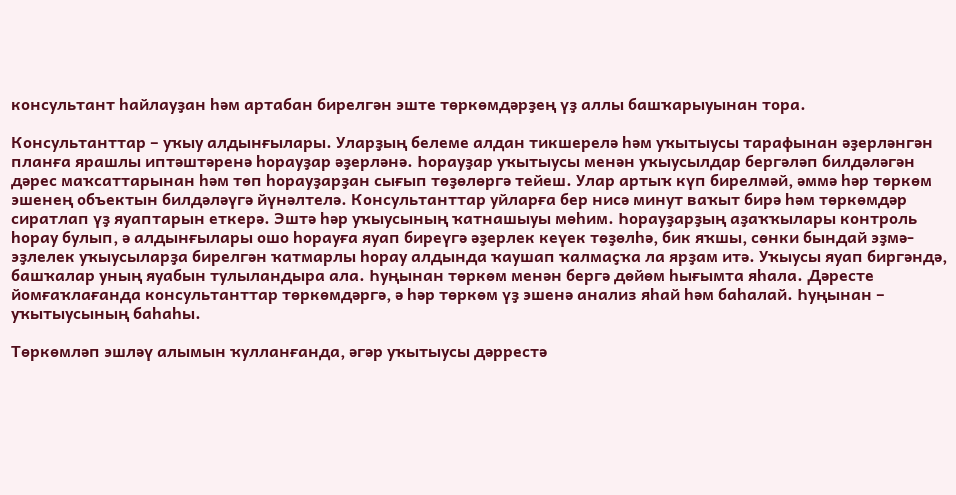консультант һайлауҙан һәм артабан бирелгән эште төркөмдәрҙең үҙ аллы башҡарыуынан тора.

Консультанттар – уҡыу алдынғылары. Уларҙың белеме алдан тикшерелә һәм уҡытыусы тарафынан әҙерләнгән планға ярашлы иптәштәренә һорауҙар әҙерләнә. Һорауҙар уҡытыусы менән уҡыусылдар бергәләп билдәләгән дәрес маҡсаттарынан һәм төп һорауҙарҙан сығып төҙөлөргә тейеш. Улар артыҡ күп бирелмәй, әммә һәр төркөм эшенең объектын билдәләүгә йүнәлтелә. Консультанттар уйларға бер нисә минут ваҡыт бирә һәм төркөмдәр сиратлап үҙ яуаптарын еткерә. Эштә һәр уҡыусының ҡатнашыуы мөһим. Һорауҙарҙың аҙаҡҡылары контроль һорау булып, ә алдынғылары ошо һорауға яуап биреүгә әҙерлек кеүек төҙөлһә, бик яҡшы, сөнки бындай эҙмә-эҙлелек уҡыусыларҙа бирелгән ҡатмарлы һорау алдында ҡаушап ҡалмаҫҡа ла ярҙам итә. Уҡыусы яуап биргәндә, башҡалар уның яуабын тулыландыра ала. Һуңынан төркөм менән бергә дөйөм һығымта яһала. Дәресте йомғаҡлағанда консультанттар төркөмдәргә, ә һәр төркөм үҙ эшенә анализ яһай һәм баһалай. Һуңынан – уҡытыусының баһаһы.

Төркөмләп эшләү алымын ҡулланғанда, әгәр уҡытыусы дәррестә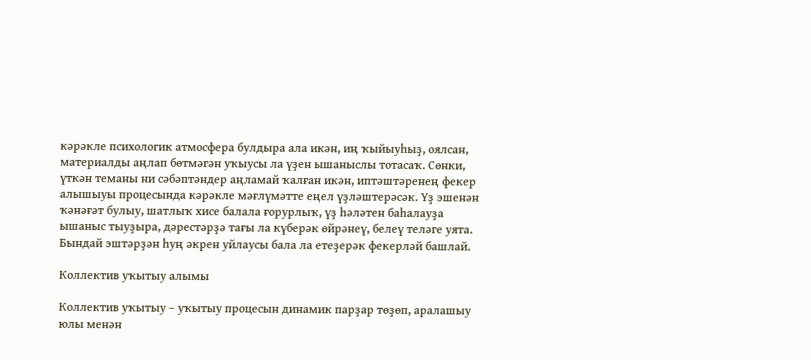кәрәкле психологик атмосфера булдыра ала икән, иң ҡыйыуһыҙ, оялсан, материалды аңлап бөтмәгән уҡыусы ла үҙен ышаныслы тотасаҡ. Сөнки, үткән теманы ни сәбәптәндер аңламай ҡалған икән, иптәштәренең фекер алышыуы процесында кәрәкле мәғлүмәтте еңел үҙләштерәсәк. Үҙ эшенән ҡәнәғәт булыу, шатлыҡ хисе балала ғорурлыҡ, үҙ һәләтен баһалауҙа ышаныс тыуҙыра, дәрестәрҙә тағы ла күберәк өйрәнеү, белеү теләге уята. Бындай эштәрҙән һуң әкрен уйлаусы бала ла етеҙерәк фекерләй башлай.

Коллектив уҡытыу алымы

Коллектив уҡытыу – уҡытыу процесын динамик парҙар төҙөп, аралашыу юлы менән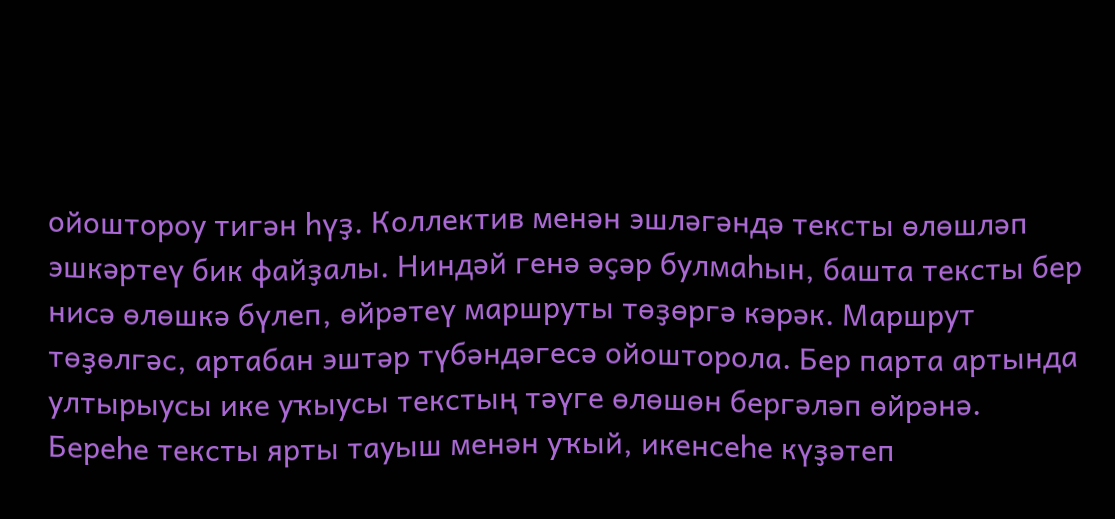ойоштороу тигән һүҙ. Коллектив менән эшләгәндә тексты өлөшләп эшкәртеү бик файҙалы. Ниндәй генә әҫәр булмаһын, башта тексты бер нисә өлөшкә бүлеп, өйрәтеү маршруты төҙөргә кәрәк. Маршрут төҙөлгәс, артабан эштәр түбәндәгесә ойошторола. Бер парта артында ултырыусы ике уҡыусы текстың тәүге өлөшөн бергәләп өйрәнә. Береһе тексты ярты тауыш менән уҡый, икенсеһе күҙәтеп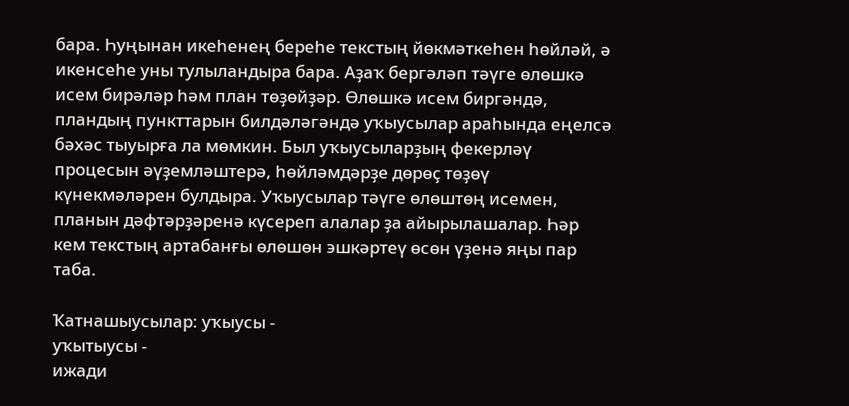бара. Һуңынан икеһенең береһе текстың йөкмәткеһен һөйләй, ә икенсеһе уны тулыландыра бара. Аҙаҡ бергәләп тәүге өлөшкә исем бирәләр һәм план төҙөйҙәр. Өлөшкә исем биргәндә, пландың пункттарын билдәләгәндә уҡыусылар араһында еңелсә бәхәс тыуырға ла мөмкин. Был уҡыусыларҙың фекерләү процесын әүҙемләштерә, һөйләмдәрҙе дөрөҫ төҙөү күнекмәләрен булдыра. Уҡыусылар тәүге өлөштөң исемен, планын дәфтәрҙәренә күсереп алалар ҙа айырылашалар. Һәр кем текстың артабанғы өлөшөн эшкәртеү өсөн үҙенә яңы пар таба.

Ҡатнашыусылар: уҡыусы -
уҡытыусы -
ижади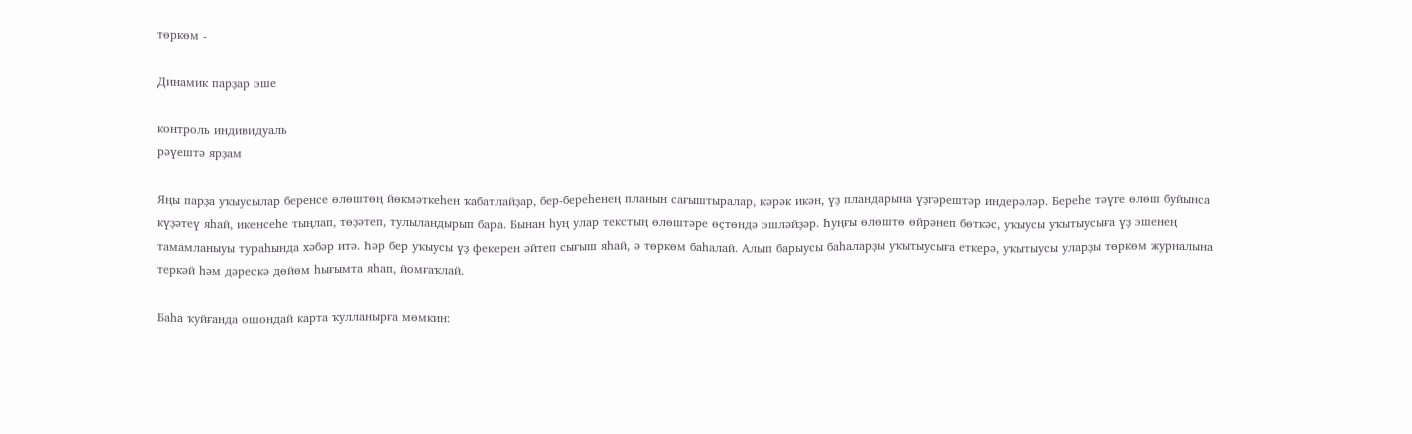төркөм -

Динамик парҙар эше

контроль индивидуаль
рәүештә ярҙам

Яңы парҙа уҡыусылар беренсе өлөштөң йөкмәткеһен ҡабатлайҙар, бер-береһенең планын сағыштыралар, кәрәк икән, үҙ пландарына үҙгәрештәр индерәләр. Береһе тәүге өлөш буйынса күҙәтеү яһай, икенсеһе тыңлап, төҙәтеп, тулыландырып бара. Бынан һуң улар текстың өлөштәре өҫтөндә эшләйҙәр. Һуңғы өлөштө өйрәнеп бөткәс, уҡыусы уҡытыусыға үҙ эшенең тамамланыуы тураһында хәбәр итә. Һәр бер уҡыусы үҙ фекерен әйтеп сығыш яһай, ә төркөм баһалай. Алып барыусы баһаларҙы уҡытыусыға еткерә, уҡытыусы уларҙы төркөм журналына теркәй һәм дәрескә дөйөм һығымта яһап, йомғаҡлай.

Баһа ҡуйғанда ошондай карта ҡулланырға мөмкин: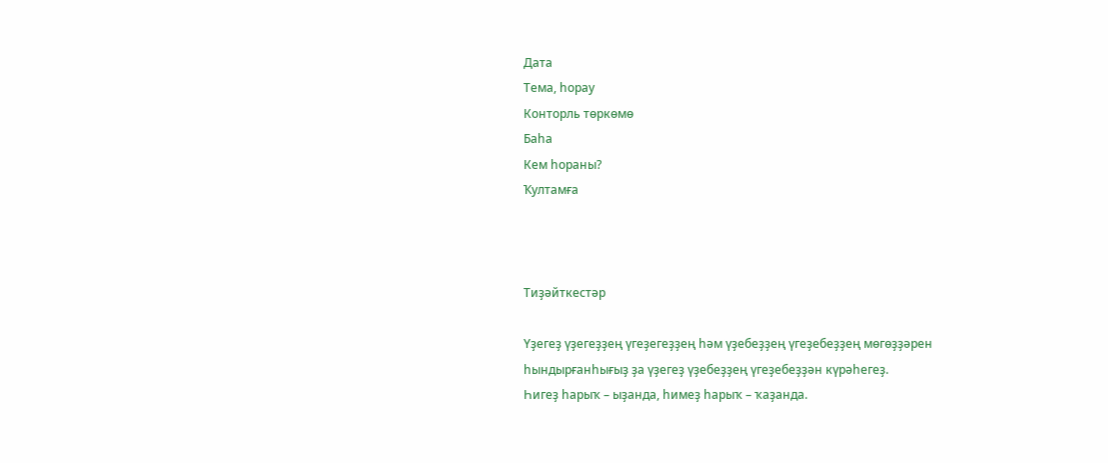Дата
Тема, һорау
Конторль төркөмө
Баһа
Кем һораны?
Ҡултамға



Тиҙәйткестәр

Үҙегеҙ үҙегеҙҙең үгеҙегеҙҙең һәм үҙебеҙҙең үгеҙебеҙҙең мөгөҙҙәрен һындырғанһығыҙ ҙа үҙегеҙ үҙебеҙҙең үгеҙебеҙҙән күрәһегеҙ.
Һигеҙ һарыҡ – ыҙанда, һимеҙ һарыҡ – ҡаҙанда.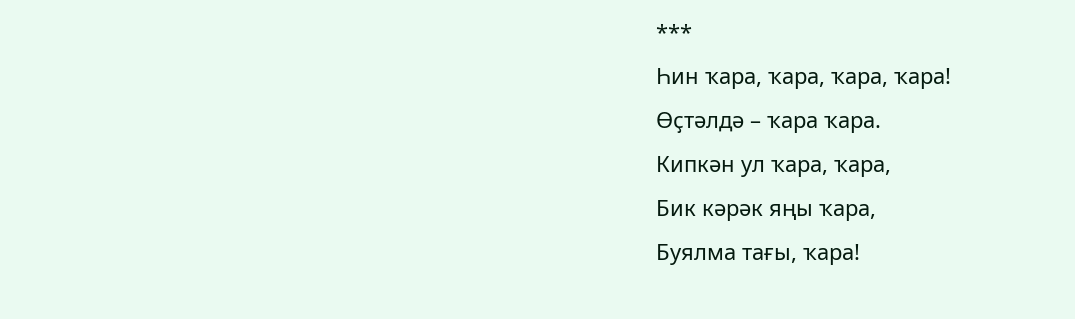***
Һин ҡара, ҡара, ҡара, ҡара!
Өҫтәлдә – ҡара ҡара.
Кипкән ул ҡара, ҡара,
Бик кәрәк яңы ҡара,
Буялма тағы, ҡара!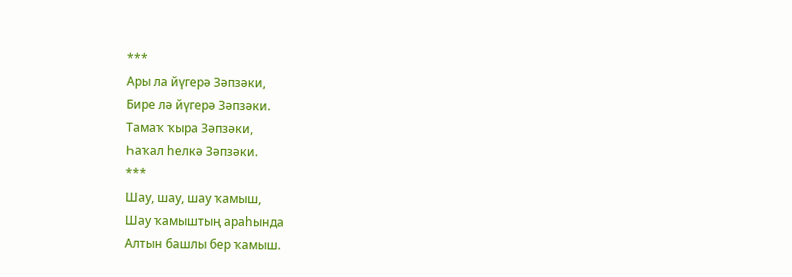***
Ары ла йүгерә Зәпзәки,
Бире лә йүгерә Зәпзәки.
Тамаҡ ҡыра Зәпзәки,
Һаҡал һелкә Зәпзәки.
***
Шау, шау, шау ҡамыш,
Шау ҡамыштың араһында
Алтын башлы бер ҡамыш.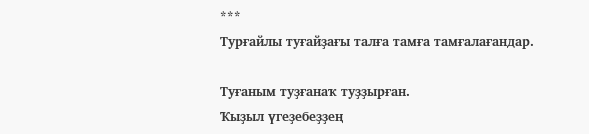***
Турғайлы туғайҙағы талға тамға тамғалағандар.

Туғаным туҙғанаҡ туҙҙырған.
Ҡыҙыл үгеҙебеҙҙең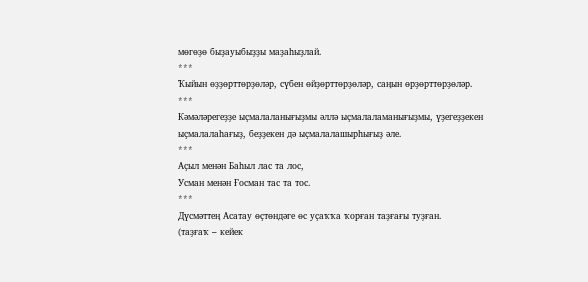мөгөҙө быҙауыбыҙҙы маҙаһыҙлай.
***
Ҡыйын өҙҙөрттөрҙөләр, сүбен өйҙөрттөрҙөләр, саңын өрҙөрттөрҙөләр.
***
Кәмәләрегеҙҙе ыҫмалаланығыҙмы әллә ыҫмалаламанығыҙмы, үҙегеҙҙекен ыҫмалалаһағыҙ, беҙҙекен дә ыҫмалалашырһығыҙ әле.
***
Аҫыл менән Баһыл лас та лос,
Усман менән Ғосман тас та тос.
***
Дүсмәттең Асатау өҫтөндәге өс уҫаҡҡа ҡорған таҙғағы туҙған.
(таҙғаҡ – кейек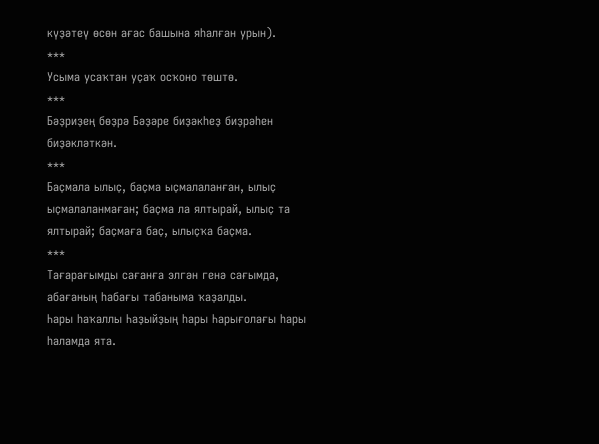күҙәтеү өсөн ағас башына яһалған урын).
***
Усыма усаҡтан уҫаҡ осҡоно төштө.
***
Бәҙриҙең бөҙрә Бәҙәре биҙәкһеҙ биҙрәһен биҙәкләткән.
***
Баҫмала ылыҫ, баҫма ыҫмалаланған, ылыҫ ыҫмалаланмаған; баҫма ла ялтырай, ылыҫ та ялтырай; баҫмаға баҫ, ылыҫҡа баҫма.
***
Тағарағымды сағанға элгән генә сағымда, абағаның һабағы табаныма ҡаҙалды.
Һары һаҡаллы Һаҙыйҙың һары Һарығолағы һары һаламда ята.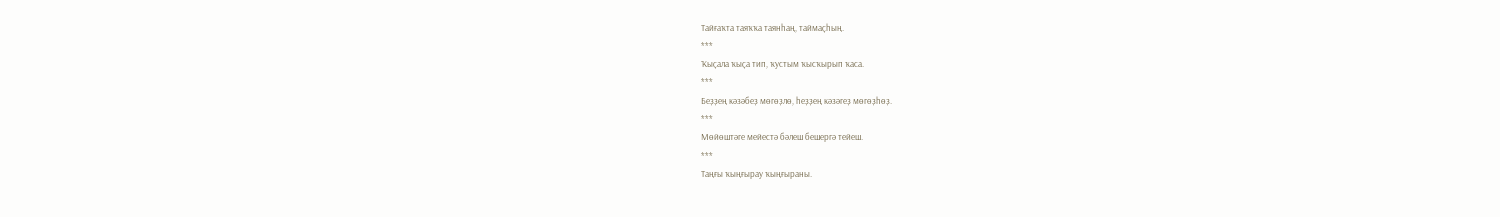Тайғаҡта таяҡҡа таянһаң, таймаҫһың.
***
Ҡыҫала ҡыҫа тип, ҡустым ҡысҡырып ҡаса.
***
Беҙҙең кәзәбеҙ мөгөҙлө, һеҙҙең кәзәгеҙ мөгөҙһөҙ.
***
Мөйөштәге мейестә бәлеш бешергә тейеш.
***
Таңғы ҡыңғырау ҡыңғыраны.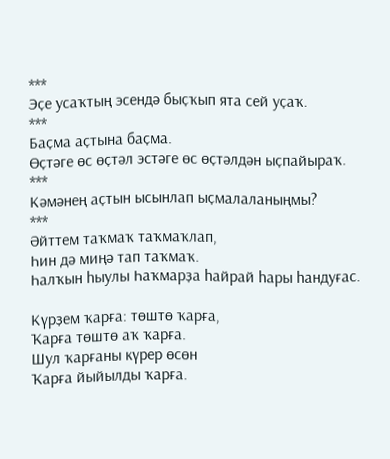***
Эҫе усаҡтың эсендә быҫҡып ята сей уҫаҡ.
***
Баҫма аҫтына баҫма.
Өҫтәге өс өҫтәл эстәге өс өҫтәлдән ыҫпайыраҡ.
***
Кәмәнең аҫтын ысынлап ыҫмалаланыңмы?
***
Әйттем таҡмаҡ таҡмаҡлап,
Һин дә миңә тап таҡмаҡ.
Һалҡын һыулы Һаҡмарҙа һайрай һары һандуғас.

Күрҙем ҡарға: төштө ҡарға,
Ҡарға төштө аҡ ҡарға.
Шул ҡарғаны күрер өсөн
Ҡарға йыйылды ҡарға.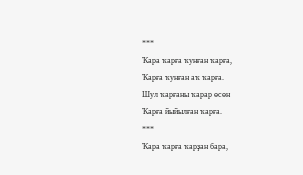***
Ҡара ҡарға ҡунған ҡарға,
Ҡарға ҡунған аҡ ҡарға.
Шул ҡарғаны ҡарар өсөн
Ҡарға йыйылған ҡарға.
***
Ҡара ҡарға ҡарҙан бара,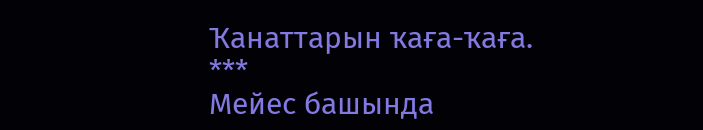Ҡанаттарын ҡаға-ҡаға.
***
Мейес башында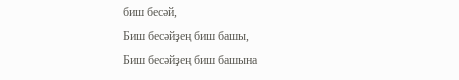биш бесәй,
Биш бесәйҙең биш башы,
Биш бесәйҙең биш башына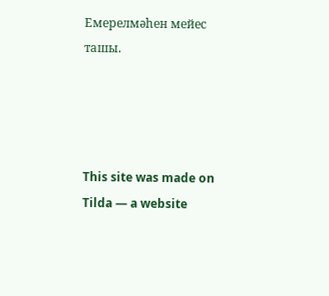Емерелмәһен мейес ташы.




This site was made on Tilda — a website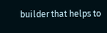builder that helps to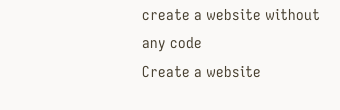create a website without any code
Create a website